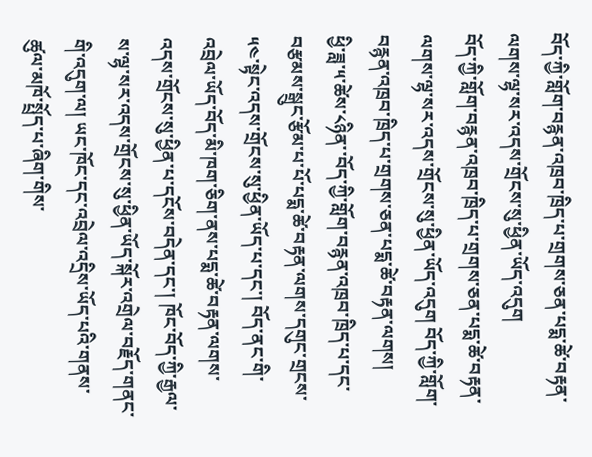བོད་ཀྱི་གློག་བརྙན་འཁྲབ་ཁྲིད་པ་གྲགས་ཅན་པདྨ་ཚེ་བརྟན་ལགས་ལྷ་སར་འདས་གྲོངས་སུ་ཕྱིན་ཡོད་འདུག
བོད་ཀྱི་གློག་བརྙན་འཁྲབ་ཁྲིད་པ་གྲགས་ཅན་པདྨ་ཚེ་བརྟན་ལགས་ལྷ་སར་འདས་གྲོངས་སུ་ཕྱིན་ཡོད་འདུག བོད་ཀྱི་གློག་བརྙན་འཁྲབ་ཁྲིད་པ་གྲགས་ཅན་པདྨ་ཚེ་བརྟན་ལགས།
ཕྱི་ཟླ་༥་ཚེས་༨ཉིན་་བོད་ཀྱི་གློག་བརྙན་འཁྲབ་ཁྲིད་པ་དང་བརྩམས་སྒྲུང་རྩོམ་པ་པོ་པདྨ་ཚེ་བརྟན་ལགས་དགུང་གྲངས་༥༤་སྟེང་འདས་གྲོངས་སུ་ཕྱིན་ཡོད་པ་དང་། བོད་ནང་གི་འབྲེལ་ཡོད་བོད་མི་ཁག་ཅིག་ནས་པདྨ་ཚེ་བརྟན་ལགས་འདས་གྲོངས་སུ་ཕྱིན་པ་དངོས་བདེན་དང་། ཁོང་བོད་ཀྱི་རྒྱལ་ས་ལྷ་སར་འདས་གྲོངས་སུ་ཕྱིན་ཡོད་སྐོར་འགྲེལ་བརྗོད་གནང་གི་འདུག་ལ། ཡང་ཁོང་དང་འབྲེལ་འདྲིས་ཡོད་པའི་གནས་ཚུལ་མཁོ་སྤྲོད་པ་ཞིག་གིས་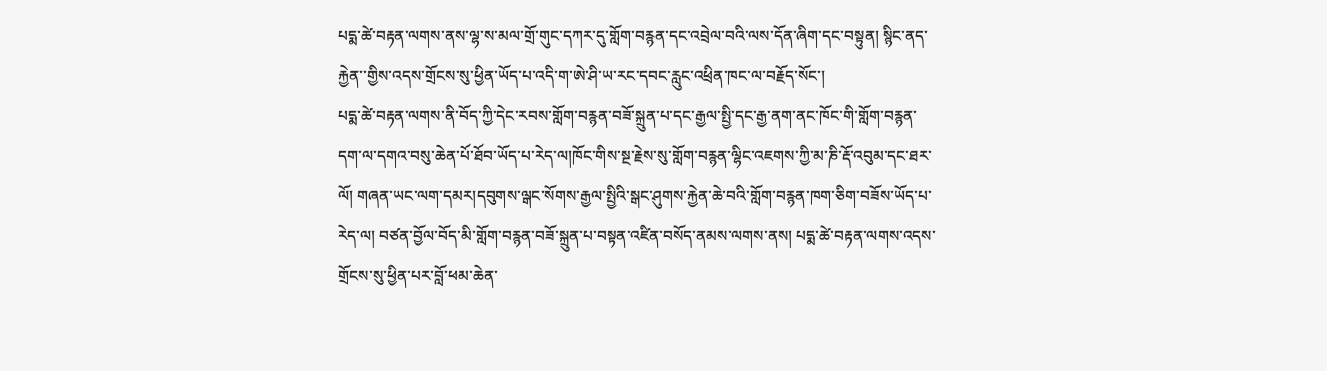པདྨ་ཚེ་བརྟན་ལགས་ནས་ལྷ་ས་མལ་གྲོ་གུང་དཀར་དུ་གློག་བརྙན་དང་འབྲེལ་བའི་ལས་དོན་ཞིག་དང་བསྟུན། སྙིང་ནད་རྐྱེན་་གྱིས་འདས་གྲོངས་སུ་ཕྱིན་ཡོད་པ་འདི་ག་ཨེ་ཤི་ཡ་རང་དབང་རླུང་འཕྲིན་ཁང་ལ་བརྗོད་སོང་།
པདྨ་ཚེ་བརྟན་ལགས་ནི་བོད་ཀྱི་དེང་རབས་གློག་བརྙན་བཟོ་སྐྲུན་པ་དང་རྒྱལ་སྤྱི་དང་རྒྱ་ནག་ནང་ཁོང་གི་གློག་བརྙན་དག་ལ་དགའ་བསུ་ཆེན་པོ་ཐོབ་ཡོད་པ་རེད་ལ།ཁོང་གིས་སྔ་རྗེས་སུ་གློག་བརྙན་ལྷིང་འཇགས་ཀྱི་མ་ཎི་རྡོ་འབུམ་དང་ཐར་ལོ། གཞན་ཡང་ལག་དམར།དབུགས་ལྒང་སོགས་རྒྱལ་སྤྱིའི་སྒང་ཤུགས་རྐྱེན་ཆེ་བའི་གློག་བརྙན་ཁག་ཅིག་བཟོས་ཡོད་པ་རེད་ལ། བཙན་བྱོལ་བོད་མི་གློག་བརྙན་བཟོ་སྐྲུན་པ་བསྟན་འཛིན་བསོད་ནམས་ལགས་ནས། པདྨ་ཚེ་བརྟན་ལགས་འདས་གྲོངས་སུ་ཕྱིན་པར་བློ་ཕམ་ཆེན་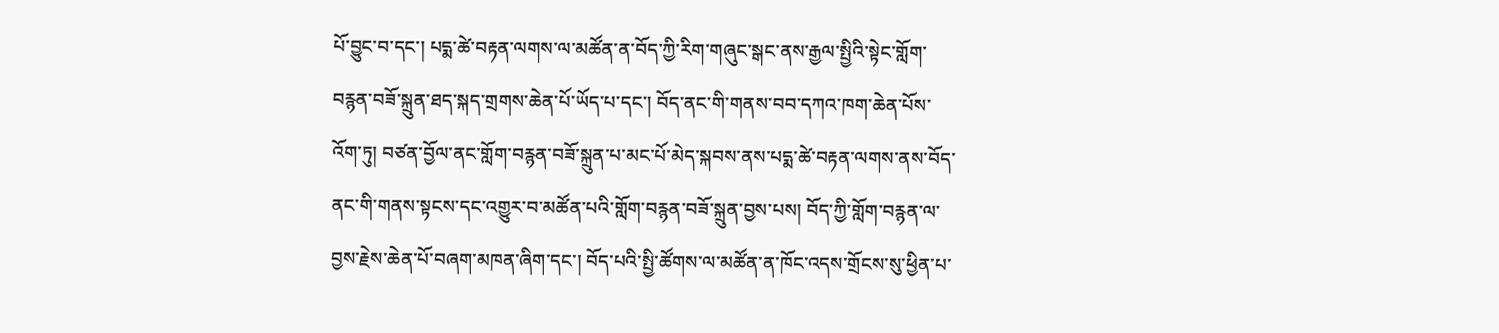པོ་བྱུང་བ་དང་། པདྨ་ཚེ་བརྟན་ལགས་ལ་མཚོན་ན་བོད་ཀྱི་རིག་གཞུང་སྒང་ནས་རྒྱལ་སྤྱིའི་སྟེང་གློག་བརྙན་བཟོ་སྐྲུན་ཐད་སྐད་གྲགས་ཆེན་པོ་ཡོད་པ་དང་། བོད་ནང་གི་གནས་བབ་དཀའ་ཁག་ཆེན་པོས་འོག་ཏུ། བཙན་བྱོལ་ནང་གློག་བརྙན་བཟོ་སྐྲུན་པ་མང་པོ་མེད་སྐབས་ནས་པདྨ་ཚེ་བརྟན་ལགས་ནས་བོད་ནང་གི་གནས་སྟངས་དང་འགྱུར་བ་མཚོན་པའི་གློག་བརྙན་བཟོ་སྐྲུན་བྱས་པས། བོད་ཀྱི་གློག་བརྙན་ལ་བྱས་རྗེས་ཆེན་པོ་བཞག་མཁན་ཞིག་དང་། བོད་པའི་སྤྱི་ཚོགས་ལ་མཚོན་ན་ཁོང་འདས་གྲོངས་སུ་ཕྱིན་པ་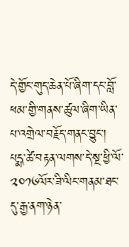དེ་གྱོང་གུད་ཆེན་པོ་ཞིག་དང་བློ་ཕམ་གྱི་གནས་ཚུལ་ཞིག་ཡིན་པ་འགྲེལ་བརྗོད་གནང་བྱུང་།
པདྨ་ཚེ་བརྟན་ལགས་དེ་སྔ་ཕྱི་ལོ་༢༠༡༦ལོར་ཟི་ལིང་གནམ་ཐང་དུ་རྒྱ་ནག་ཉེན་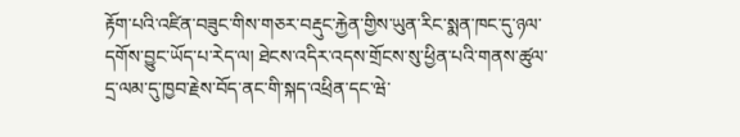རྟོག་པའི་འཛིན་བཟུང་གིས་གཅར་བརྡུང་རྐྱེན་གྱིས་ཡུན་རིང་སྨན་ཁང་དུ་ཉལ་དགོས་བྱུང་ཡོད་པ་རེད་ལ། ཐེངས་འདིར་འདས་གྲོངས་སུ་ཕྱིན་པའི་གནས་ཚུལ་དྲ་ལམ་དུ་ཁྱབ་རྗེས་བོད་ནང་གི་སྐད་འཕྲིན་དང་ཝེ་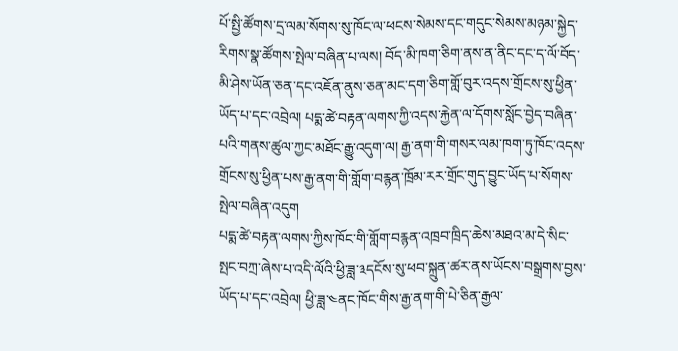པོ་སྤྱི་ཚོགས་དྲ་ལམ་སོགས་སུ་ཁོང་ལ་ཕངས་སེམས་དང་གདུང་སེམས་མཉམ་སྐྱེད་རིགས་སྣ་ཚོགས་སྤེལ་བཞིན་པ་ལས། བོད་མི་ཁག་ཅིག་ནས་ན་ནིང་དང་ད་ལོ་བོད་མི་ཤེས་ཡོན་ཅན་དང་འཇོན་ནུས་ཅན་མང་དག་ཅིག་གློ་བུར་འདས་གྲོངས་སུ་ཕྱིན་ཡོད་པ་དང་འབྲེལ། པདྨ་ཚེ་བརྟན་ལགས་ཀྱི་འདས་རྐྱེན་ལ་དོགས་སློང་བྱེད་བཞིན་པའི་གནས་ཚུལ་ཀྱང་མཐོང་རྒྱུ་འདུག་ལ། རྒྱ་ནག་གི་གསར་ལམ་ཁག་ཏུ་ཁོང་འདས་གྲོངས་སུ་ཕྱིན་པས་རྒྱ་ནག་གི་གློག་བརྙན་ཁྲོམ་རར་གྲོང་གུད་བྱུང་ཡོད་པ་སོགས་སྤེལ་བཞིན་འདུག
པདྨ་ཚེ་བརྟན་ལགས་ཀྱིས་ཁོང་གི་གློག་བརྙན་འཁྲབ་ཁྲིད་ཆེས་མཐའ་མ་དེ་སིང་སྤང་བཀྲ་ཞེས་པ་འདི་ལོའི་ཕྱི་ཟླ་༣དངོས་སུ་ཕབ་སྐྲུན་ཚར་ནས་ཡོངས་བསྒྲགས་བྱས་ཡོད་པ་དང་འབྲེལ། ཕྱི་ཟླ་༤ནང་ཁོང་གིས་རྒྱ་ནག་གི་པེ་ཅིན་རྒྱལ་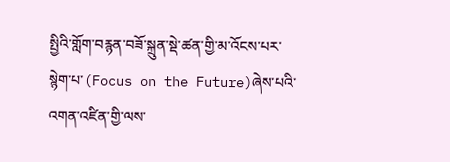སྤྱིའི་གློག་བརྙན་བཟོ་སྐྲུན་སྡེ་ཚན་གྱི་མ་འོངས་པར་སྙེག་པ་(Focus on the Future)ཞེས་པའི་འགན་འཛིན་གྱི་ལས་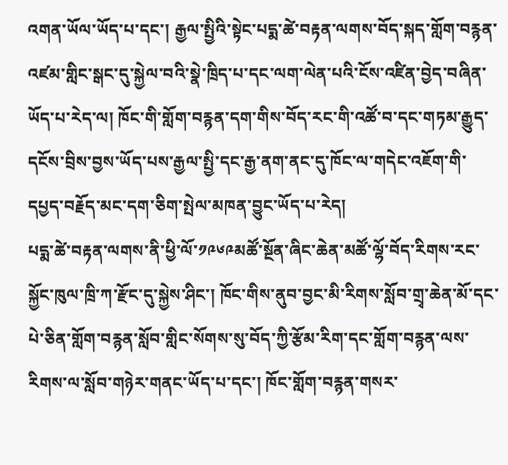འགན་ཡོལ་ཡོད་པ་དང་། རྒྱལ་སྤྱིའི་སྟེང་པདྨ་ཚེ་བརྟན་ལགས་བོད་སྐད་གློག་བརྙན་འཛམ་གླིང་སྒང་དུ་སྐྱེལ་བའི་སྣེ་ཁྲིད་པ་དང་ལག་ལེན་པའི་ངོས་འཛིན་བྱེད་བཞིན་ཡོད་པ་རེད་ལ། ཁོང་གི་གློག་བརྙན་དག་གིས་བོད་རང་གི་འཚོ་བ་དང་གཏམ་རྒྱུད་དངོས་བྲིས་བྱས་ཡོད་པས་རྒྱལ་སྤྱི་དང་རྒྱ་ནག་ནང་དུ་ཁོང་ལ་གདེང་འཇོག་གི་དཔྱད་བརྗོད་མང་དག་ཅིག་སྤེལ་མཁན་བྱུང་ཡོད་པ་རེད།
པདྨ་ཚེ་བརྟན་ལགས་ནི་ཕྱི་ལོ་༡༩༦༩མཚོ་སྔོན་ཞིང་ཆེན་མཚོ་ལྷོ་བོད་རིགས་རང་སྐྱོང་ཁུལ་ཁྲི་ཀ་རྫོང་དུ་སྐྱེས་ཤིང་། ཁོང་གིས་ནུབ་བྱང་མི་རིགས་སློབ་གྲྭ་ཆེན་མོ་དང་པེ་ཅིན་གློག་བརྙན་སློབ་གླིང་སོགས་སུ་བོད་ཀྱི་རྩོམ་རིག་དང་གློག་བརྙན་ལས་རིགས་ལ་སློབ་གཉེར་གནང་ཡོད་པ་དང་། ཁོང་གློག་བརྙན་གསར་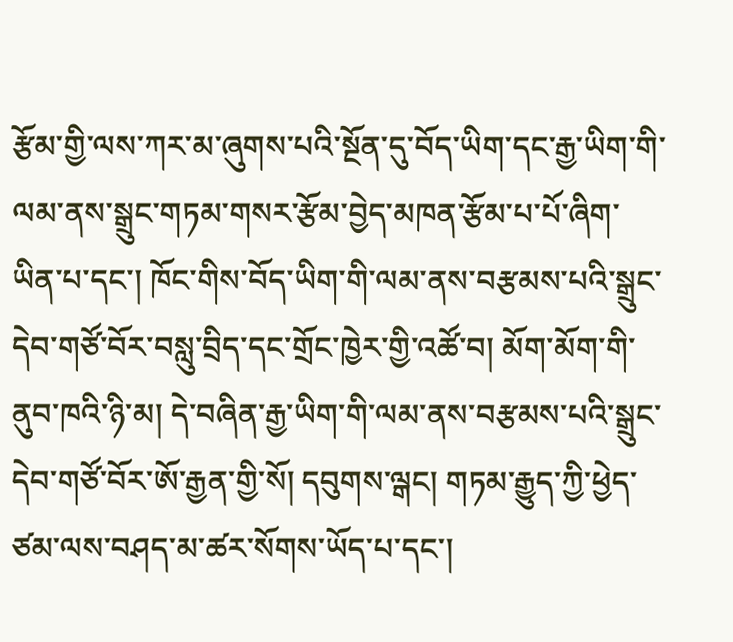རྩོམ་གྱི་ལས་ཀར་མ་ཞུགས་པའི་སྔོན་དུ་བོད་ཡིག་དང་རྒྱ་ཡིག་གི་ལམ་ནས་སྒྲུང་གཏམ་གསར་རྩོམ་བྱེད་མཁན་རྩོམ་པ་པོ་ཞིག་ཡིན་པ་དང་། ཁོང་གིས་བོད་ཡིག་གི་ལམ་ནས་བརྩམས་པའི་སྒྲུང་དེབ་གཙོ་བོར་བསླུ་བྲིད་དང་གྲོང་ཁྱེར་གྱི་འཚོ་བ། མོག་མོག་གི་ནུབ་ཁའི་ཉི་མ། དེ་བཞིན་རྒྱ་ཡིག་གི་ལམ་ནས་བརྩམས་པའི་སྒྲུང་དེབ་གཙོ་བོར་ཨོ་རྒྱན་གྱི་སོ། དབུགས་ལྒང། གཏམ་རྒྱུད་ཀྱི་ཕྱེད་ཙམ་ལས་བཤད་མ་ཚར་སོགས་ཡོད་པ་དང་།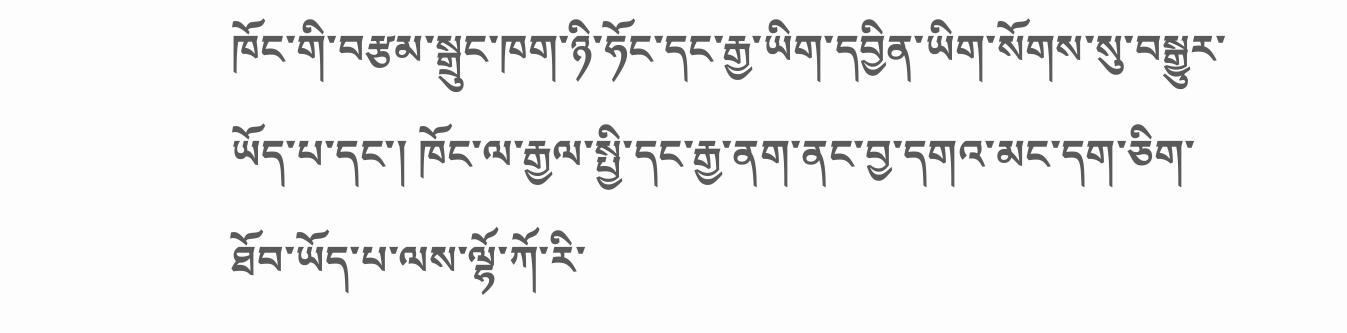ཁོང་གི་བརྩམ་སྒྲུང་ཁག་ཉི་ཧོང་དང་རྒྱ་ཡིག་དབྱིན་ཡིག་སོགས་སུ་བསྒྱུར་ཡོད་པ་དང་། ཁོང་ལ་རྒྱལ་སྤྱི་དང་རྒྱ་ནག་ནང་བྱ་དགའ་མང་དག་ཅིག་ཐོབ་ཡོད་པ་ལས་ལྷོ་ཀོ་རི་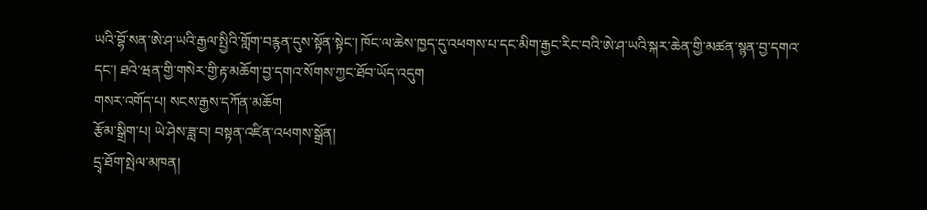ཡའི་བྷོ་སན་ཨེ་ཤ་ཡའི་རྒྱལ་སྤྱིའི་གློག་བརྙན་དུས་སྟོན་སྟེང་། ཁོང་ལ་ཆེས་ཁྱད་དུ་འཕགས་པ་དང་མིག་རྒྱང་རིང་བའི་ཨེ་ཤ་ཡའི་སྐར་ཆེན་གྱི་མཚན་སྙན་བྱ་དགའ་དང་། ཐའེ་ཝན་གྱི་གསེར་གྱི་རྟ་མཆོག་བྱ་དགའ་སོགས་ཀྱང་ཐོབ་ཡོད་འདུག
གསར་འགོད་པ། སངས་རྒྱས་དཀོན་མཆོག
རྩོམ་སྒྲིག་པ། ཡེ་ཤེས་ཟླ་བ། བསྟན་འཛིན་འཕགས་སྒྲོན།
དྲྭ་ཐོག་སྤེལ་མཁན།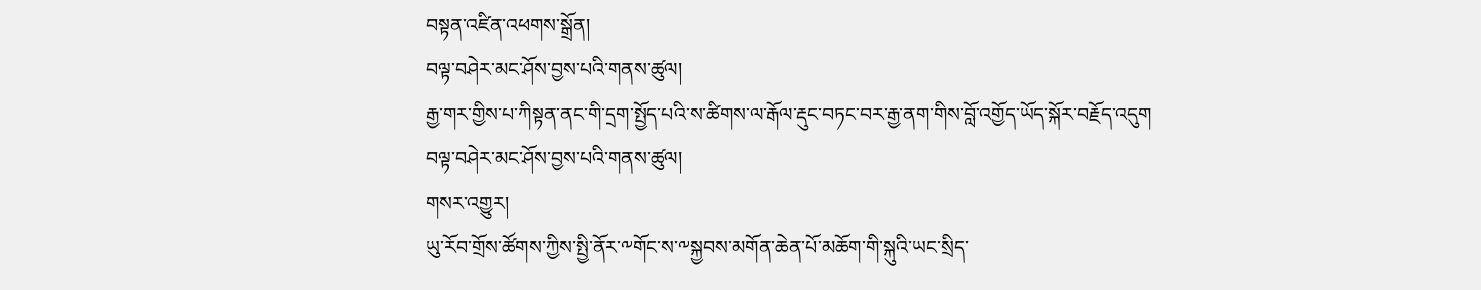བསྟན་འཛིན་འཕགས་སྒྲོན།
བལྟ་བཤེར་མང་ཤོས་བྱས་པའི་གནས་ཚུལ།
རྒྱ་གར་གྱིས་པ་ཀིསྟན་ནང་གི་དྲག་སྤྱོད་པའི་ས་ཚིགས་ལ་རྒོལ་རྡུང་བཏང་བར་རྒྱ་ནག་གིས་བློ་འགྱོད་ཡོད་སྐོར་བརྗོད་འདུག
བལྟ་བཤེར་མང་ཤོས་བྱས་པའི་གནས་ཚུལ།
གསར་འགྱུར།
ཡུ་རོབ་གྲོས་ཚོགས་ཀྱིས་སྤྱི་ནོར་༸གོང་ས་༸སྐྱབས་མགོན་ཆེན་པོ་མཆོག་གི་སྐུའི་ཡང་སྲིད་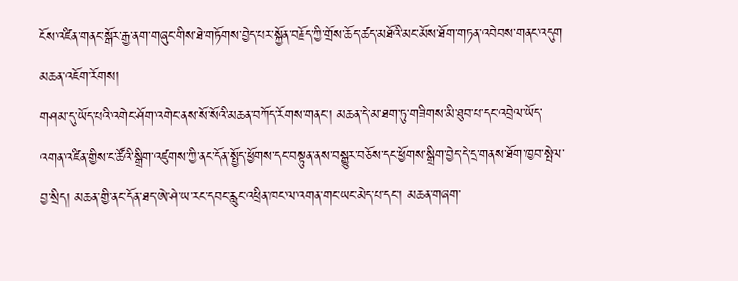ངོས་འཛིན་གནང་སྒོར་རྒྱ་ནག་གཞུང་གིས་ཐེ་གཏོགས་བྱེད་པར་སྐྱོན་བརྗོད་ཀྱི་གྲོས་ཆོད་ཚད་མཐོའི་མང་མོས་ཐོག་གཏན་འབེབས་གནང་འདུག
མཆན་འཇོག་རོགས།
གཤམ་དུ་ཡོད་པའི་འགེང་ཤོག་འགེང་ནས་སོ་སོའི་མཆན་བཀོད་རོགས་གནང་། མཆན་དེ་མ་ཐག་ཏུ་གཟིགས་མི་ཐུབ་པ་དང་འབྲེལ་ཡོད་འགན་འཛིན་གྱིས་ང་ཚོའི་སྒྲིག་འཛུགས་ཀྱི་ནང་དོན་སྤྱོད་ཕྱོགས་དང་བསྟུན་ནས་བསྒྱུར་བཅོས་དང་ཕྱོགས་སྒྲིག་བྱེད་དེ་དྲ་གནས་ཐོག་ཁྱབ་སྤེལ་བྱ་སྲིད། མཆན་གྱི་ནང་དོན་ཐད་ཨེ་ཤེ་ཡ་རང་དབང་རླུང་འཕྲིན་ཁང་ལ་འགན་གང་ཡང་མེད་པ་དང་། མཆན་གཞག་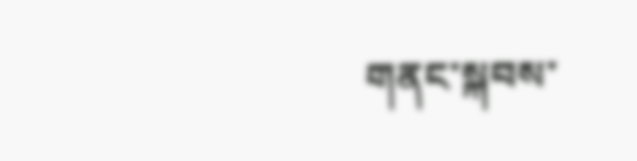གནང་སྐབས་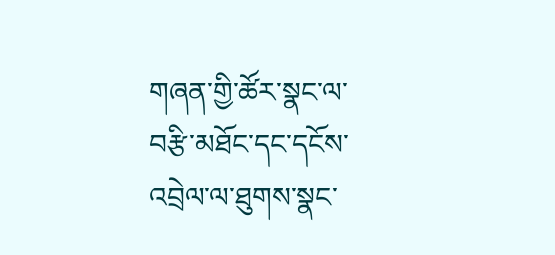གཞན་གྱི་ཚོར་སྣང་ལ་བརྩི་མཐོང་དང་དངོས་འབྲེལ་ལ་ཐུགས་སྣང་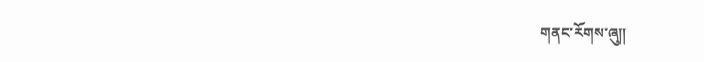གནང་རོགས་ཞུ༎